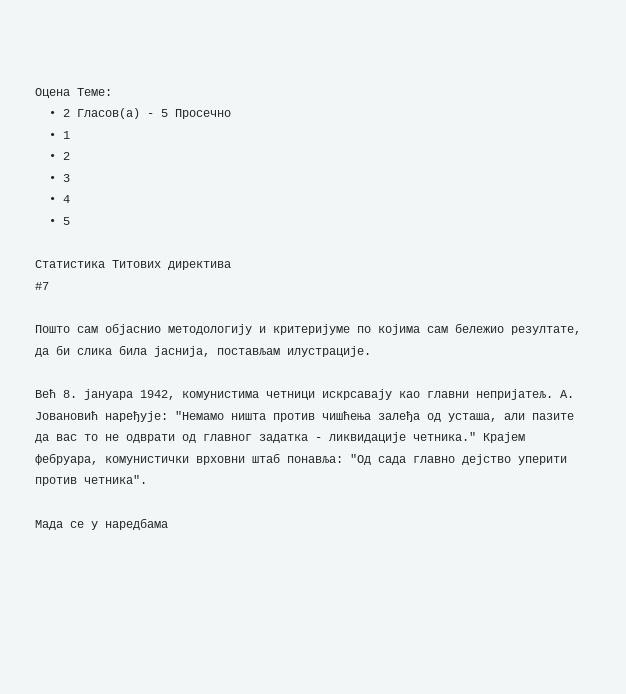Оцена Теме:
  • 2 Гласов(а) - 5 Просечно
  • 1
  • 2
  • 3
  • 4
  • 5

Статистика Титових директива
#7

Пошто сам објаснио методологију и критеријуме по којима сам бележио резултате, да би слика била јаснија, постављам илустрације.

Већ 8. јануара 1942, комунистима четници искрсавају као главни непријатељ. А. Јовановић наређује: "Немамо ништа против чишћења залеђа од усташа, али пазите да вас то не одврати од главног задатка - ликвидације четника." Крајем фебруара, комунистички врховни штаб понавља: "Од сада главно дејство уперити против четника".

Мада се у наредбама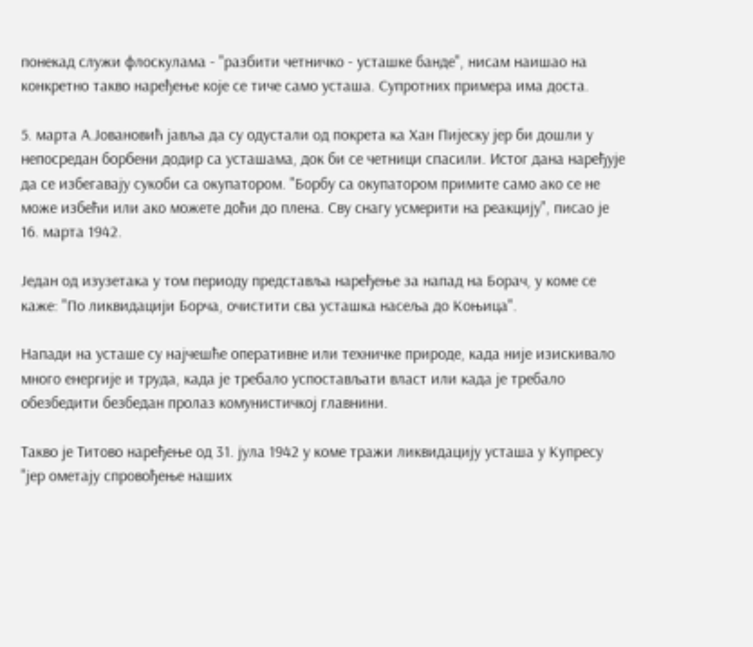понекад служи флоскулама - "разбити четничко - усташке банде", нисам наишао на конкретно такво наређење које се тиче само усташа. Супротних примера има доста.

5. марта А.Јовановић јавља да су одустали од покрета ка Хан Пијеску јер би дошли у непосредан борбени додир са усташама, док би се четници спасили. Истог дана наређује да се избегавају сукоби са окупатором. "Борбу са окупатором примите само ако се не може избећи или ако можете доћи до плена. Сву снагу усмерити на реакцију", писао је 16. марта 1942.

Један од изузетака у том периоду представља наређење за напад на Борач, у коме се каже: "По ликвидацији Борча, очистити сва усташка насеља до Коњица".

Напади на усташе су најчешће оперативне или техничке природе, када није изискивало много енергије и труда, када је требало успостављати власт или када је требало обезбедити безбедан пролаз комунистичкој главнини.

Такво је Титово наређење од 31. јула 1942 у коме тражи ликвидацију усташа у Купресу "јер ометају спровођење наших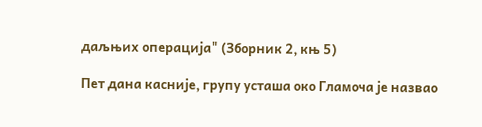даљњих операција" (Зборник 2, књ 5)

Пет дана касније, групу усташа око Гламоча је назвао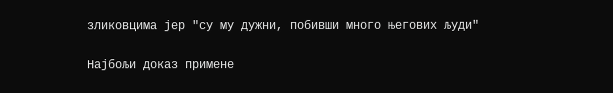зликовцима јер "су му дужни, побивши много његових људи"


Најбољи доказ примене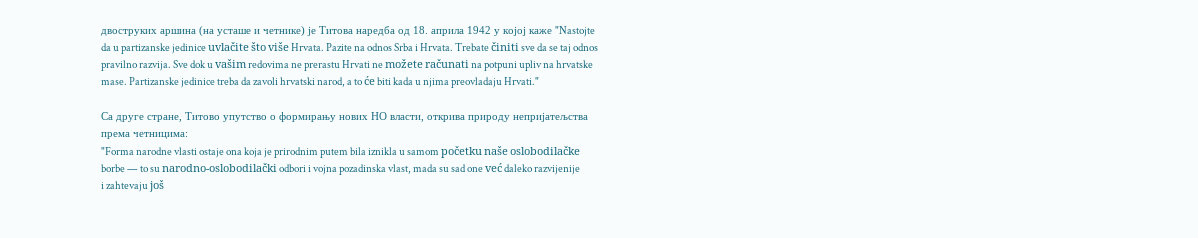двоструких аршина (на усташе и четнике) је Титова наредба од 18. априла 1942 у којој каже "Nastojte da u partizanske jedinice uvlačite što više Hrvata. Pazite na odnos Srba i Hrvata. Trebate činiti sve da se taj odnos pravilno razvija. Sve dok u vašim redovima ne prerastu Hrvati ne možete računati na potpuni upliv na hrvatske mase. Partizanske jedinice treba da zavoli hrvatski narod, a to će biti kada u njima preovladaju Hrvati."

Са друге стране, Титово упутство о формирању нових НО власти, открива природу непријатељства према четницима:
"Forma narodne vlasti ostaje ona koja je prirodnim putem bila iznikla u samom početku naše oslobodilačke borbe — to su narodno-oslobodilački odbori i vojna pozadinska vlast, mada su sad one već daleko razvijenije
i zahtevaju još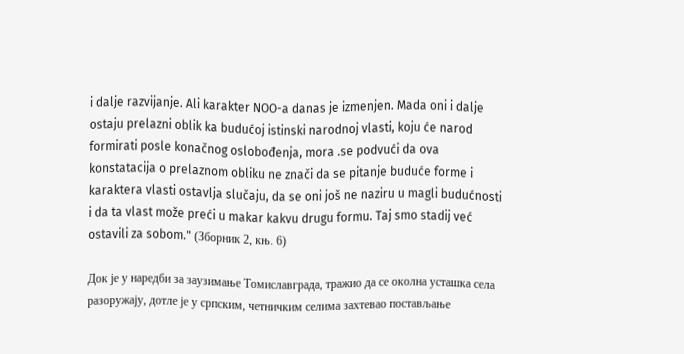i dalje razvijanje. Ali karakter NOO-a danas je izmenjen. Mada oni i dalje ostaju prelazni oblik ka budućoj istinski narodnoj vlasti, koju će narod formirati posle konačnog oslobođenja, mora .se podvući da ova konstatacija o prelaznom obliku ne znači da se pitanje buduće forme i karaktera vlasti ostavlja slučaju, da se oni još ne naziru u magli budućnosti i da ta vlast može preći u makar kakvu drugu formu. Taj smo stadij već ostavili za sobom." (Зборник 2, књ. 6)

Док је у наредби за заузимање Томиславграда, тражио да се околна усташка села разоружају, дотле је у српским, четничким селима захтевао постављање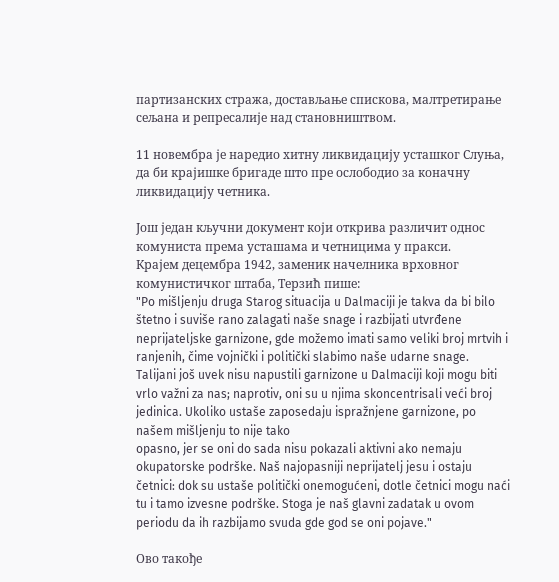партизанских стража, достављање спискова, малтретирање сељана и репресалије над становништвом.

11 новембра је наредио хитну ликвидацију усташког Слуња, да би крајишке бригаде што пре ослободио за коначну ликвидацију четника.

Још један кључни документ који открива различит однос комуниста према усташама и четницима у пракси.
Крајем децембра 1942, заменик начелника врховног комунистичког штаба, Терзић пише:
"Po mišljenju druga Starog situacija u Dalmaciji je takva da bi bilo štetno i suviše rano zalagati naše snage i razbijati utvrđene neprijateljske garnizone, gde možemo imati samo veliki broj mrtvih i ranjenih, čime vojnički i politički slabimo naše udarne snage. Talijani još uvek nisu napustili garnizone u Dalmaciji koji mogu biti vrlo važni za nas; naprotiv, oni su u njima skoncentrisali veći broj jedinica. Ukoliko ustaše zaposedaju ispražnjene garnizone, po našem mišljenju to nije tako
opasno, jer se oni do sada nisu pokazali aktivni ako nemaju okupatorske podrške. Naš najopasniji neprijatelj jesu i ostaju četnici: dok su ustaše politički onemogućeni, dotle četnici mogu naći tu i tamo izvesne podrške. Stoga je naš glavni zadatak u ovom periodu da ih razbijamo svuda gde god se oni pojave."

Ово такође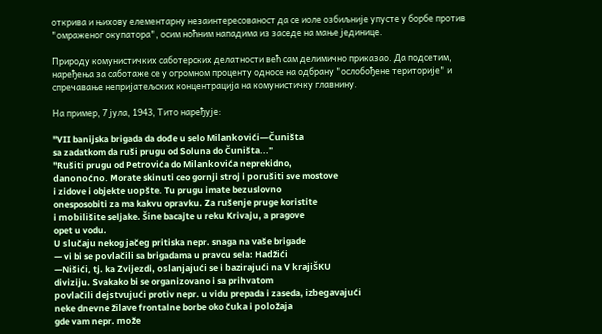открива и њихову елементарну незаинтересованост да се иоле озбиљније упусте у борбе против "омраженог окупатора", осим ноћним нападима из заседе на мање јединице.

Природу комунистичких саботерских делатности већ сам делимично приказао. Да подсетим, наређења за саботаже се у огромном проценту односе на одбрану "ослобођене територије" и спречавање непријатељских концентрација на комунистичку главнину.

На пример, 7 јула, 1943, Тито наређује:

"VII banijska brigada da dođe u selo Milankovići—Čuništa
sa zadatkom da ruši prugu od Soluna do Čuništa..."
"Rušiti prugu od Petrovića do Milankovića neprekidno,
danonoćno. Morate skinuti ceo gornji stroj i porušiti sve mostove
i zidove i objekte uopšte. Tu prugu imate bezuslovno
onesposobiti za ma kakvu opravku. Za rušenje pruge koristite
i mobilišite seljake. Šine bacajte u reku Krivaju, a pragove
opet u vodu.
U slučaju nekog jačeg pritiska nepr. snaga na vaše brigade
— vi bi se povlačili sa brigadama u pravcu sela: Hadžići
—Nišići, tj. ka Zvijezdi, oslanjajući se i bazirajući na V krajiŠKU
diviziju. Svakako bi se organizovano i sa prihvatom
povlačili dejstvujući protiv nepr. u vidu prepada i zaseda, izbegavajući
neke dnevne žilave frontalne borbe oko čuka i položaja
gde vam nepr. može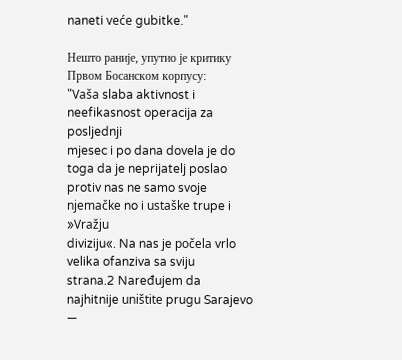naneti veće gubitke."

Нешто раније, упутио је критику Првом Босанском корпусу:
"Vaša slaba aktivnost i neefikasnost operacija za posljednji
mjesec i po dana dovela je do toga da je neprijatelj poslao
protiv nas ne samo svoje njemačke no i ustaške trupe i »Vražju
diviziju«. Na nas je počela vrlo velika ofanziva sa sviju
strana.2 Naređujem da najhitnije uništite prugu Sarajevo —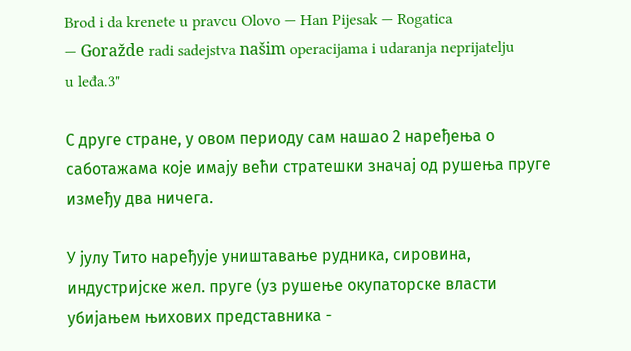Brod i da krenete u pravcu Olovo — Han Pijesak — Rogatica
— Goražde radi sadejstva našim operacijama i udaranja neprijatelju
u leđa.3"

С друге стране, у овом периоду сам нашао 2 наређења о саботажама које имају већи стратешки значај од рушења пруге између два ничега.

У јулу Тито наређује уништавање рудника, сировина, индустријске жел. пруге (уз рушење окупаторске власти убијањем њихових представника -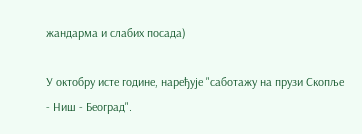жандарма и слабих посада)

У октобру исте године, наређује "саботажу на прузи Скопље - Ниш - Београд".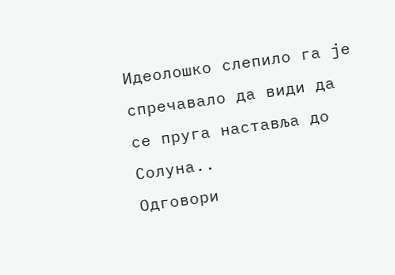Идеолошко слепило га је спречавало да види да се пруга наставља до Солуна..
Одговори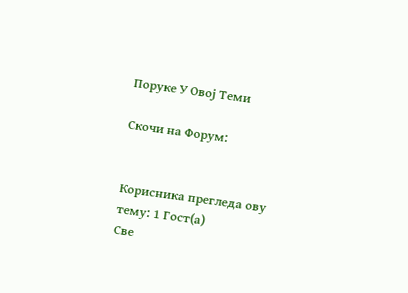Поруке У Овој Теми

Скочи на Форум:


Корисника прегледа ову тему: 1 Гост(а)
Све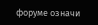форуме означи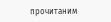прочитаним